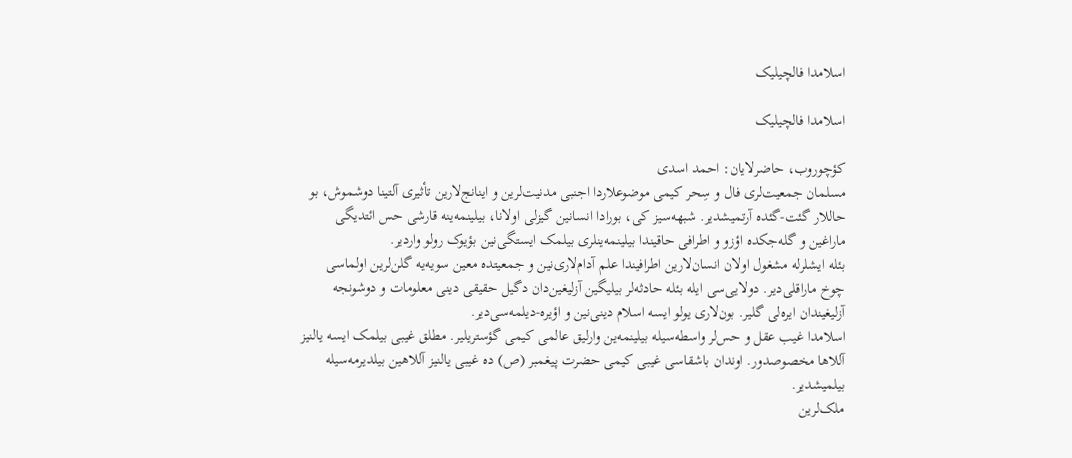اسلامدا فالچیلیک

اسلامدا فالچیلیک

کؤچوروب، حاضرلایان: احمد اسدی
مسلمان جمعیت‌لری فال و سِحر کیمی موضوعلاردا اجنبی مدنیت‌لرین و اینانج‌لارین تأثیری آلتینا دوشموش، بو حاللار گئت-گئده آرتمیشدیر. شبهه‌سیز کی، بورادا انسانین گیزلی اولانا، بیلینمه‌ینه قارشی حس ائتدیگی ماراغین و گله‌جکده اؤزو و اطرافی حاقیندا بیلینمه‌ینلری بیلمک ایستگی‌نین بؤیوک رولو واردیر.
بئله ایشلرله مشغول اولان انسان‌لارین اطرافیندا علم آدام‌لاری‌نین و جمعیتده معین سویه‌یه گلن‌لرین اولماسی چوخ ماراقلی‌دیر. دولایی‌سی ایله بئله حادثه‌لر بیلیگین آزلیغین‌دان دگیل حقیقی دینی معلومات و دوشونجه آزلیغیندان ایره‌لی گلیر. بون‌لاری یولو ایسه اسلام دینی‌نین و اؤیره-دیلمه‌سی‌دیر.
اسلامدا غیب عقل و حس‌لر واسطه‌سیله بیلینمه‌ین وارلیق عالمی کیمی گؤستریلیر. مطلق غیبی بیلمک ایسه یالنیز آللاها مخصوصدور. اوندان باشقاسی غیبی کیمی حضرت پیغمبر (ص) ده غیبی یالنیز آللاهین بیلدیرمه‌سیله بیلمیشدیر.
ملک‌لرین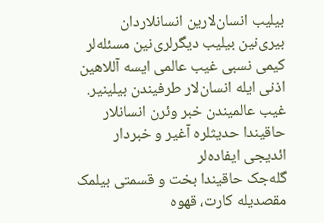بیلیب انسان‌لارین انسانلاردان بیری‌نین بیلیب دیگرلری‌نین مسئله‌لر کیمی نسبی غیب عالمی ایسه آللاهین اذنی ایله انسان‌لار طرفیندن بیلینیر. غیب عالمیندن خبر وئرن انسانلار حاقیندا حدیثلره آغیر و خبردار ائدیجی ایفاده‌لر
گله‌جک حاقیندا بخت و قسمتی بیلمک مقصدیله کارت، قهوه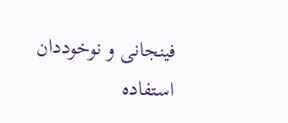فینجانی و نوخوددان استفاده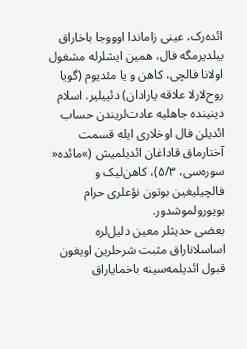ائده‌رک، عینی زاماندا اوووجا باخا‌راق بیلدیرمگه فال، همین ایشلرله مشغول اولانا فالچی، کاهن و یا مئدیوم (گویا روح‌لارلا علاقه یارا‌دان) دئییلیر. اسلام دینینده جاهلیه عادت‌لریندن حساب ائدیلن فال اوخلاری ایله قسمت آختارماق قاداغان ائدیلمیش (»مائده« سوره‌سی، ۵/۳)، کاهن‌لیک و فالچیلیغین بوتون نؤعلری حرام بویورولموشدور.
بعضی حدیثلر معین دلیل‌لره اساسلانا‌راق مثبت شرحلرین اویغون قبول ائدیلمه‌سینه باخمایا‌راق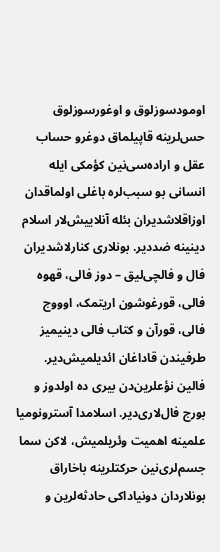اومودسوزلوق و اوغورسوزلوق حس‌لرینه قاپیلماق دوغرو حساب عقل و اراده‌سی‌نین کؤمکی ایله انسانی بو سبب‌لره باغلی اولماقدان اوزاقلاشدیران بئله آنلاییش‌لار اسلام دینینه ضددیر. بونلاری کنارلاشدیران فال و فالچی‌لیق – دوز فالی، قهوه فالی، قورغوشون اریتمک، اوووج فالی، قورآن و کتاب فالی دینیمیز طرفیندن قاداغان ائدیلمیش‌دیر.
فالین نؤعلرین‌دن بیری ده اولدوز و بورج فال‌لاری‌دیر. اسلامدا آسترونومیا علمینه اهمیت وئریلمیش، لاکن سما جسم‌لری‌نین حرکتلرینه باخا‌راق بونلاردان دونیا‌داکی حادثه‌لرین و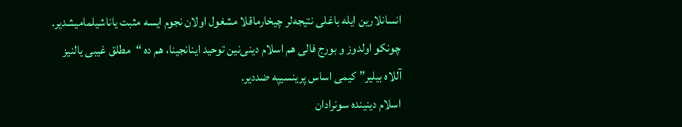انسانلارین ایله باغلی نتیجه‌لر چیخارماقلا مشغول اولان نجوم ایسه مثبت یاناشیلمامیشدیر. چونکو اولدوز و بورج فالی هم اسلام دینی‌نین توحید اینانجینا، هم ده “مطلق غیبی یالنیز آللاه بیلیر” کیمی اساس پرینسیپه ضددیر.
اسلام دینینده سونرا‌دان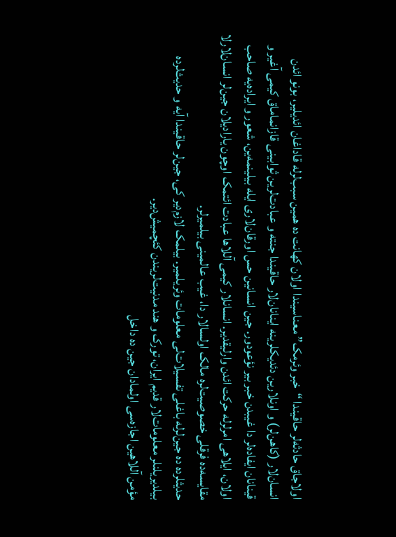اولا‌جاق حادثه‌لر حاقیندا “خبر وئرمک” معناسیندا اولان کهانت ده همین سبب‌لرله قاداغان ائدیلیر، بونو ائدن انسان‌لار (کاهن‌لر) و اونلارین دئدیکلرینه اینانان‌لار حاقیندا جنته و عبادت‌لرین ثوابینی قازانماماق کیمی آغیر و قینانان ایفاده‌لر دا غیبدن خبر بیر نؤعودور. جین انسانین حس اورقان‌لاری ایله بیلینمه‌ین، شعور و ایراده‌یه صاحب اولان، ایلاهی امرلرله حرکت ائدن وارلیقدیر. انسانلار کیمی آللاها عبادت ائتمک اوچون یارادیلان جین‌لر انسان‌لارلا مقایسه‌ده فرقلی خصوصیت‌لره مالک اولسا‌لار دا، غیب عالمینی بیلمیرلر.
حدیثلرده ده جین‌لرله باغلی تفسیلات‌لی معلومات وئریلمیر. بیلمک لازم‌دیر کی، جین‌لر حاقیندا آیه و حدیث‌لرده بیلدیریلنلر معلومات‌لار قدیم ایران، تورک و هند مدنیت‌لریندن کئچمیش‌دیر.
مؤمن آللاهین اجازه‌سی اولما‌دان جین ده داخل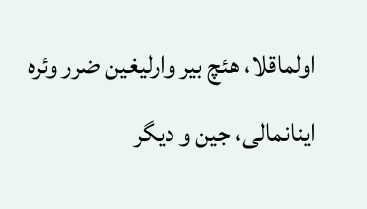اولماقلا، هئچ بیر وارلیغین ضرر وئره اینانما‌لی، جین و دیگر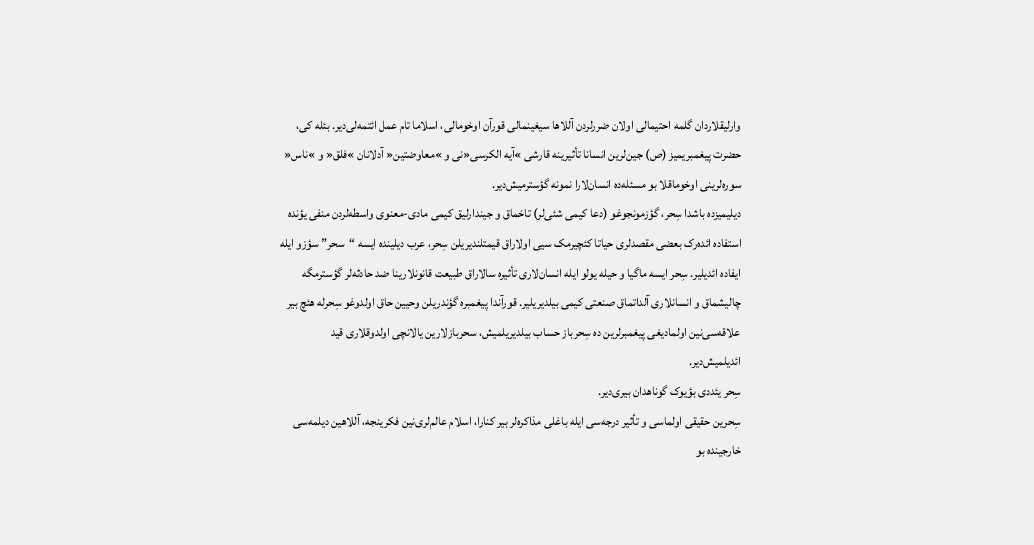وارلیقلاردان گلمه احتیمالی اولان ضررلردن آللاها سیغینما‌لی قورآن اوخوما‌لی، اسلاما تام عمل ائتمه‌لی‌دیر. بئله کی، حضرت پیغمبریمیز (ص) جین‌لرین انسانا تأثیرینه قارشی »آیه الکرسی«نی و »معاوضتین« آدلانان »فلق« و »ناس« سوره‌لرینی اوخوماقلا بو مسئله‌ده انسان‌لارا نمونه گؤسترمیش‌دیر.
دیلیمیزده باشدا سِحر، گؤزمونجوغو (دعا کیمی شئی‌لر) تاخماق و جیندارلیق کیمی مادی-معنوی واسطه‌لردن منفی یؤنده استفاده ائده‌رک بعضی مقصدلری حیاتا کئچیرمک سیی اولا‌راق قیمتلندیریلن سِحر، عرب دیلینده ایسه “سحر” سؤزو ایله ایفاده ائدیلیر. سِحر ایسه ماگیا و حیله یولو ایله انسان‌لاری تأثیره سالا‌راق طبیعت قانونلارینا ضد حادثه‌لر گؤسترمگه چالیشماق و انسانلاری آلداتماق صنعتی کیمی بیلدیریلیر. قورآندا پیغمبره گؤندریلن وحیین حاق اولدوغو سِحرله هئچ بیر علاقه‌سی‌نین اولمادیغی پیغمبرلرین ده سِحرباز حساب بیلدیریلمیش، سحربازلارین یالانچی اولدوقلاری قید ائدیلمیش‌دیر.
سِحر یئددی بؤیوک گوناهدان بیری‌دیر.
سِحرین حقیقی اولماسی و تأثیر درجه‌سی ایله باغلی مذاکره‌لر بیر کنارا، اسلام عالم‌لری‌نین فکرینجه، آللاهین دیلمه‌سی خارجینده بو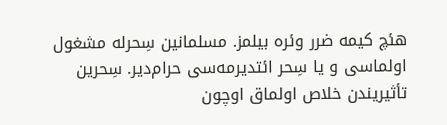هئچ کیمه ضرر وئره بیلمز. مسلمانین سِحرله مشغول اولماسی و یا سِحر ائتدیرمه‌سی حرام‌دیر. سِحرین تأثیریندن خلاص اولماق اوچون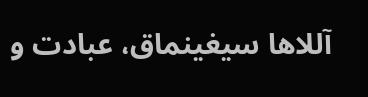آللاها سیغینماق، عبادت و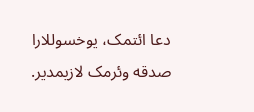دعا ائتمک، یوخسوللارا صدقه وئرمک لازیمدیر.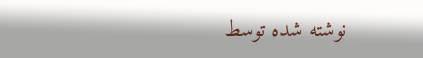نوشته شده توسط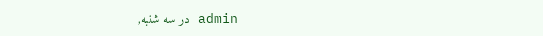admin در سه شنبه,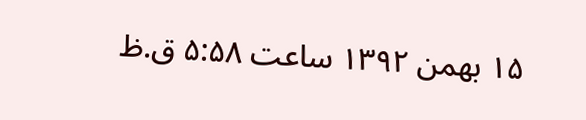۱۵ بهمن ۱۳۹۲ ساعت ۵:۵۸ ق.ظ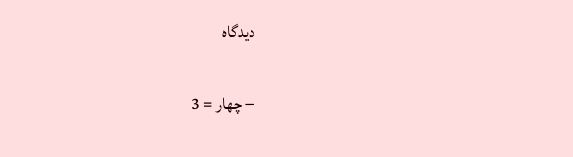دیدگاه


− چهار = 3